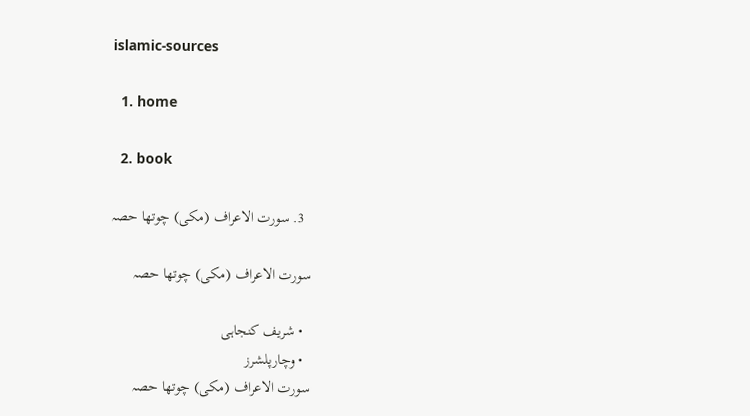islamic-sources

  1. home

  2. book

  3. سورت الاعراف (مکی) چوتھا حصہ

سورت الاعراف (مکی) چوتھا حصہ

  • شریف کنجاہی
  • وچارپلشرز
سورت الاعراف (مکی) چوتھا حصہ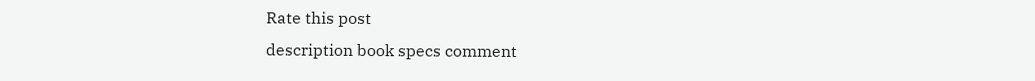Rate this post
description book specs comment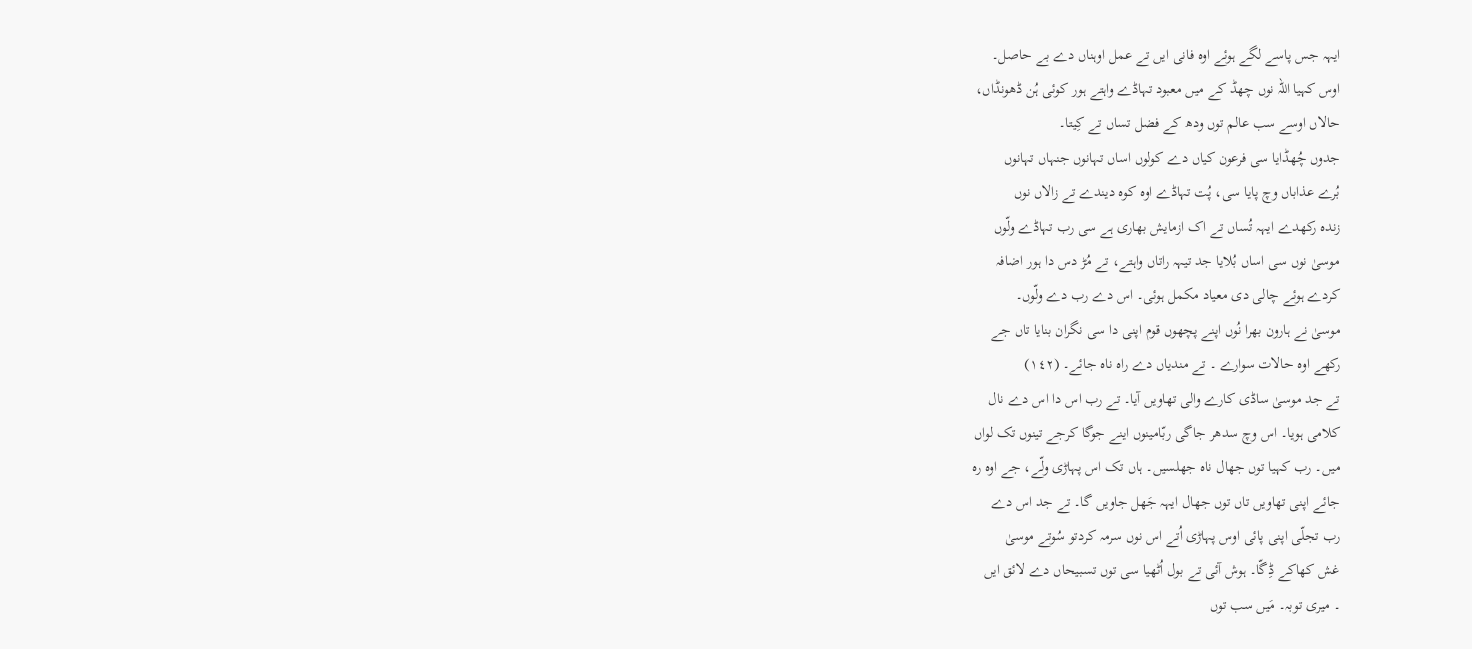ایہہ جس پاسے لگے ہوئے اوہ فانی ایں تے عمل اوہناں دے بے حاصل۔
اوس کہیا اللہ نوں چھڈ کے میں معبود تہاڈے واہتے ہور کوئی ہُن ڈھونڈاں،
حالاں اوسے سب عالم توں ودھ کے فضل تساں تے کِیتا۔
جدوں چُھڈایا سی فرعون کیاں دے کولوں اساں تہانوں جنہاں تہانوں
بُرے عذاباں وچ پایا سی، پُت تہاڈے اوہ کوہ دیندے تے زالاں نوں
زندہ رکھدے ایہہ تُساں تے اک ازمایش بھاری ہے سی رب تہاڈے ولّوں
موسیٰ نوں سی اساں بُلایا جد تیہہ راتاں واہتے، تے مُڑ دس دا ہور اضافہ
کردے ہوئے چالی دی معیاد مکمل ہوئی۔ اس دے رب دے ولّوں۔
موسیٰ نے ہارون بھرا نُوں اپنے پچھوں قوم اپنی دا سی نگران بنایا تاں جے
رکھے اوہ حالات سوارے ۔ تے مندیاں دے راہ ناہ جائے۔ (١٤٢)
تے جد موسیٰ ساڈی کارے والی تھاویں آیا۔ تے رب اس دا اس دے نال
کلامی ہویا۔ اس وچ سدھر جاگی ربّامینوں اینے جوگا کرجے تینوں تک لواں
میں۔ رب کہیا توں جھال ناہ جھلسیں۔ ہاں تک اس پہاڑی ولّے، جے اوہ رہ
جائے اپنی تھاویں تاں توں جھال ایہہ جَھل جاویں گا۔ تے جد اس دے
رب تجلّی اپنی پائی اوس پہاڑی اُتے اس نوں سرمہ کردتو سُوتے موسیٰ
غش کھاکے ڈِگّا۔ ہوش آئی تے بول اُٹھیا سی توں تسبیحاں دے لائق ایں
۔ میری توبہ۔ مَیں سب توں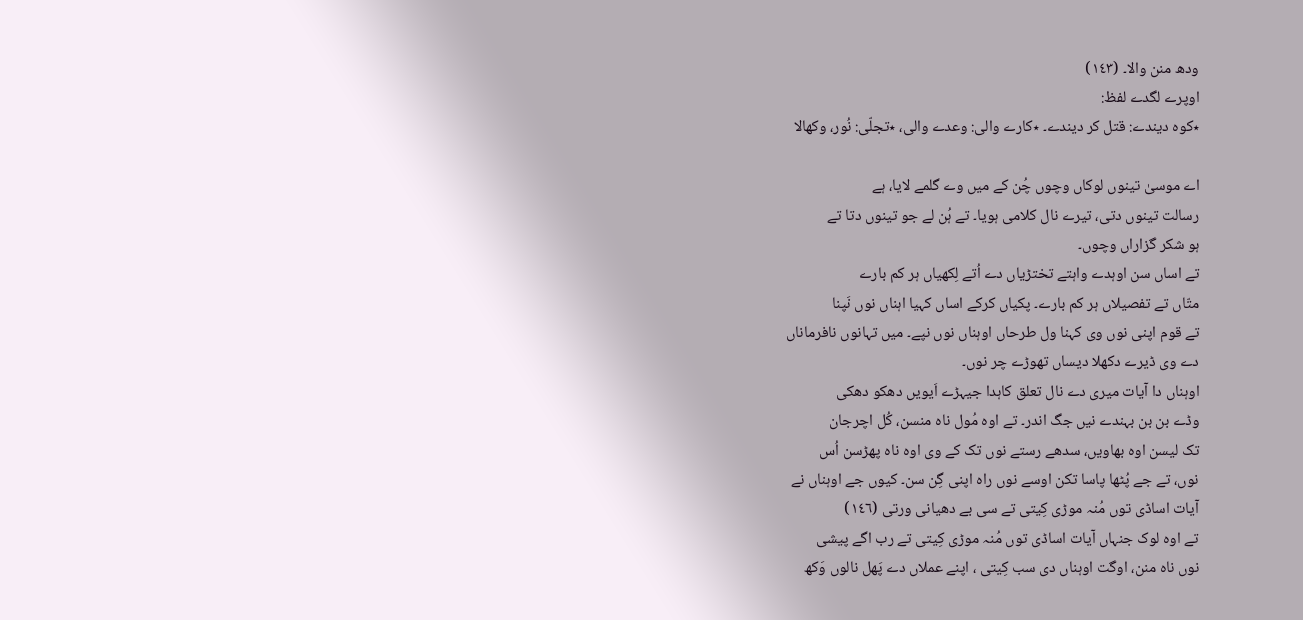ودھ منن والا۔ (١٤٣)
اوپرے لگدے لفظ:
٭کوہ دیندے: قتل کر دیندے۔ ٭کارے والی: وعدے والی، ٭تجلّی: نُور، وکھالا

اے موسیٰ تینوں لوکاں وچوں چُن کے میں وے گلمے لایا، ہے
رسالت تینوں دتی، تیرے نال کلامی ہویا۔ تے ہُن لے جو تینوں دتا تے
ہو شکر گزاراں وچوں۔
تے اساں سن اوہدے واہتے تختڑیاں دے اُتے لِکھیاں ہر کم بارے
متّاں تے تفصیلاں ہر کم بارے۔ پکیاں کرکے اساں کہیا اہناں نوں نَپنا
تے قوم اپنی نوں وی کہنا ول طرحاں اوہناں نوں نپے۔ میں تہانوں نافرماناں
دے وی ڈیرے دکھلا دیساں تھوڑے چر نوں۔
اوہناں دا آیات میری دے نال تعلق کاہدا جیہڑے اَیویں دھکو دھکی
وڈے بن بن بہندے نیں جگ اندر۔ تے اوہ مُول ناہ منسن، کُل اچرجان
تک لیسن اوہ بھاویں، سدھے رستے نوں تک کے وی اوہ ناہ پھڑسن اُس
نوں، تے جے پُٹھا پاسا تکن اوسے نوں راہ اپنی گِن سن۔ کیوں جے اوہناں نے
آیات اساڈی توں مُنہ موڑی کِیتی تے سی بے دھیانی ورتی (١٤٦)
تے اوہ لوک جنہاں آیات اساڈی توں مُنہ موڑی کِیتی تے رب اگے پیشی
نوں ناہ منن، اوگت اوہناں دی سب کِیتی ، اپنے عملاں دے پَھل نالوں وَکھ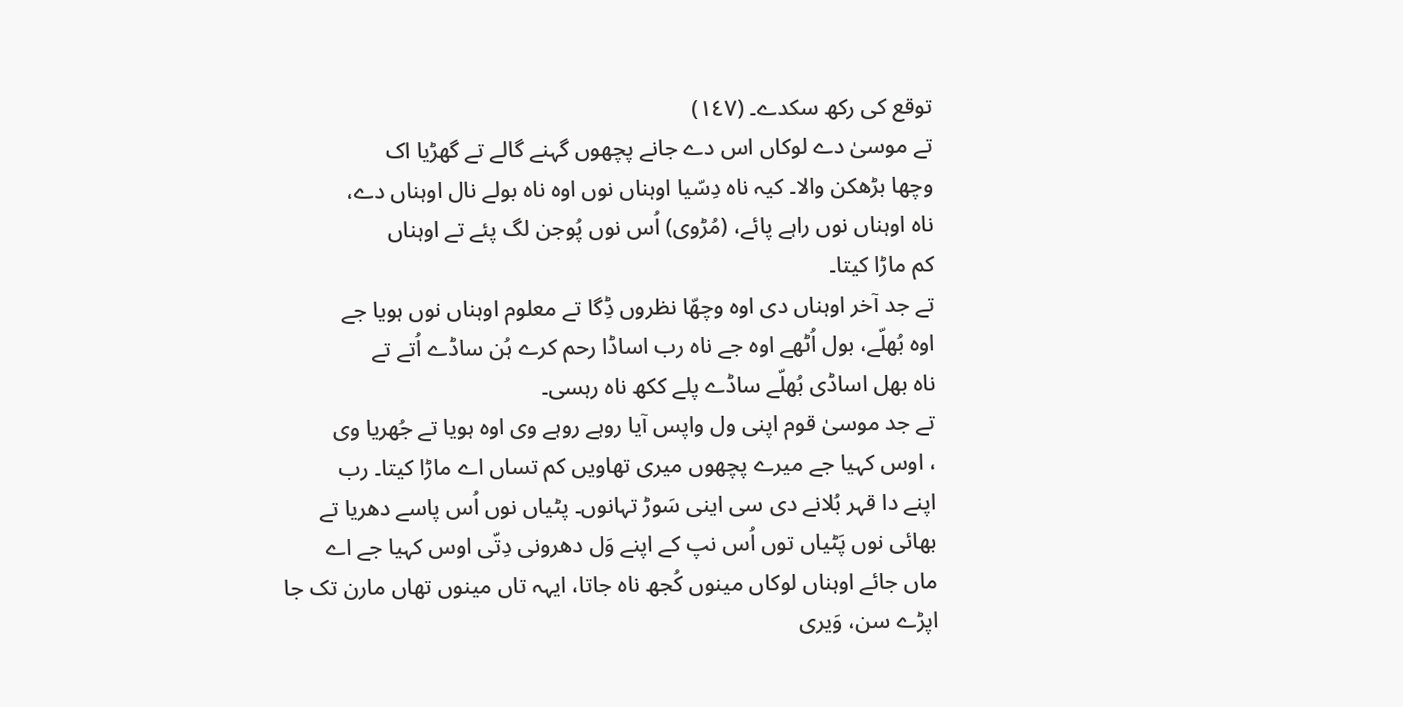توقع کی رکھ سکدے۔ (١٤٧)
تے موسیٰ دے لوکاں اس دے جانے پچھوں گہنے گالے تے گھڑیا اک
وچھا بڑھکن والا۔ کیہ ناہ دِسّیا اوہناں نوں اوہ ناہ بولے نال اوہناں دے،
ناہ اوہناں نوں راہے پائے، (مُڑوی) اُس نوں پُوجن لگ پئے تے اوہناں
کم ماڑا کیتا۔
تے جد آخر اوہناں دی اوہ وچھّا نظروں ڈِگا تے معلوم اوہناں نوں ہویا جے
اوہ بُھلّے، بول اُٹھے اوہ جے ناہ رب اساڈا رحم کرے ہُن ساڈے اُتے تے
ناہ بھل اساڈی بُھلّے ساڈے پلے ککھ ناہ رہسی۔
تے جد موسیٰ قوم اپنی ول واپس آیا روہے روہے وی اوہ ہویا تے جُھریا وی
، اوس کہیا جے میرے پچھوں میری تھاویں کم تساں اے ماڑا کیتا۔ رب
اپنے دا قہر بُلانے دی سی اینی سَوڑ تہانوں۔ پٹیاں نوں اُس پاسے دھریا تے
بھائی نوں پَٹیاں توں اُس نپ کے اپنے وَل دھرونی دِتّی اوس کہیا جے اے
ماں جائے اوہناں لوکاں مینوں کُجھ ناہ جاتا، ایہہ تاں مینوں تھاں مارن تک جا
اپڑے سن، وَیری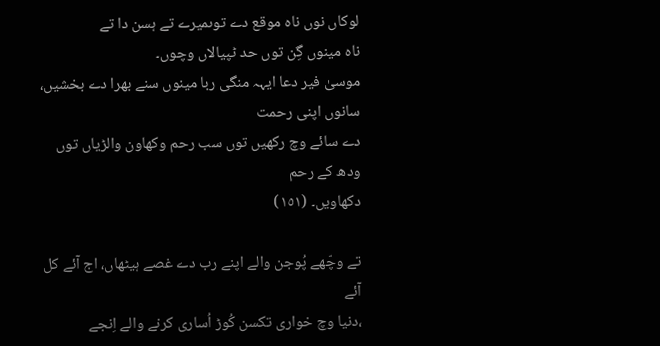لوکاں نوں ناہ موقع دے توںمیرے تے ہسن دا تے
ناہ مینوں گِن توں حد ٹپیالاں وچوں۔
موسیٰ فیر دعا ایہہ منگی ربا مینوں سنے بھرا دے بخشیں، سانوں اپنی رحمت
دے سائے وچ رکھیں توں سب رحم وکھاون والڑیاں توں ودھ کے رحم
دکھاویں۔ (١٥١)

تے وچّھے پُوجن والے اپنے رب دے غصے ہیٹھاں، اج آئے کل آئے
،دنیا وچ خواری تکسن کُوڑ اُساری کرنے والے اِنجے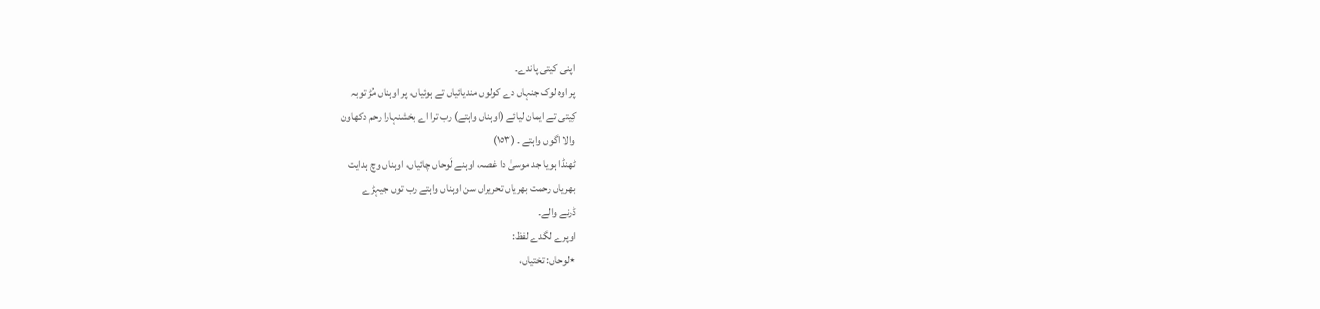اپنی کیتی پاندے۔
پر اوہ لوک جنہاں دے کولوں مندیائیاں تے ہوئیاں، پر اوہناں مُڑ توبہ
کِیتی تے ایمان لیائے (اوہناں واہتے) رب ترا اے بخشنہارا رحم دکھاون
والا اگوں واہتے ۔ (١٥٣)
ٹھنڈا ہویا جد موسیٰ دا غصہ، اوہنے لَوحاں چائیاں، اوہناں وچ ہدایت
بھریاں رحمت بھریاں تحریراں سن اوہناں واہتے رب توں جیہڑے
ڈرنے والے۔
اوپرے لگدے لفظ:
٭لوحاں: تختیاں،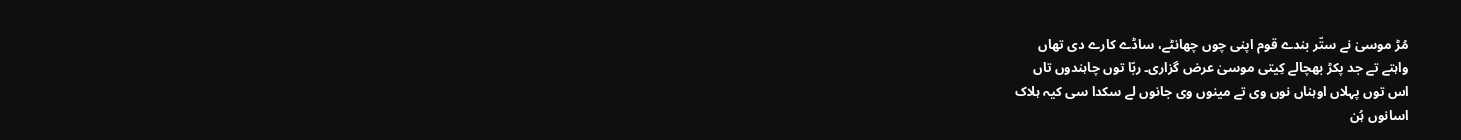مُڑ موسیٰ نے ستّر بندے قوم اپنی چوں چھانٹے، ساڈے کارے دی تھاں
واہتے تے جد پکڑ بھچالے کِیتی موسیٰ عرض گزاری۔ ربّا توں چاہندوں تاں
اس توں پہلاں اوہناں نوں وی تے مینوں وی جانوں لے سکدا سی کیہ ہلاک
اسانوں ہُن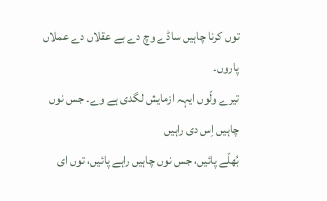توں کرنا چاہیں ساڈے وچ دے بے عقلاں دے عملاں پاروں۔
تیرے ولّوں ایہہ ازمایش لگدی ہے وے۔ جس نوں چاہیں اِس دی راہیں
بُھلّے پائیں، جس نوں چاہیں راہے پائیں، توں ای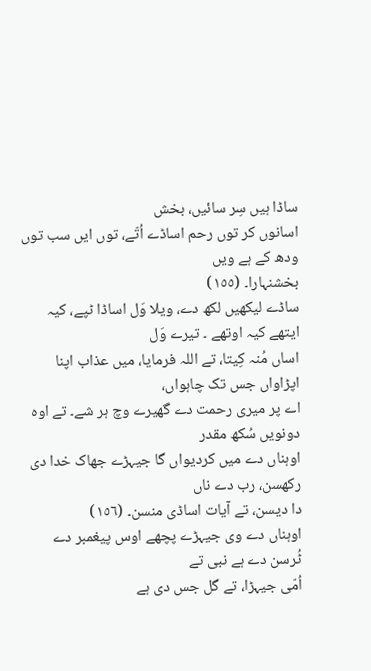ساڈا ہیں سِر سائیں، بخش
اسانوں کر توں رحم اساڈے اُتّے، توں ایں سب توں ودھ کے ہے ویں
بخشنہارا۔ (١٥٥)
ساڈے لیکھیں لکھ دے، ویلا وَل اساڈا ٹپے، کیہ ایتھے کیہ اوتھے ۔ تیرے وَل
اساں مُنہ کِیتا، تے اللہ فرمایا، میں عذاب اپنا اپڑاواں جس تک چاہواں،
اے پر میری رحمت دے گھیرے وچ ہر شے۔ تے اوہ دونویں سُکھ مقدر
اوہناں دے میں کردیواں گا جیہڑے جھاک خدا دی رکھسن، رب دے ناں
دا دیسن، تے آیات اساڈی منسن۔ (١٥٦)
اوہناں دے وی جیہڑے پچھے اوس پیغمبر دے ٹُرسن دے ہے نبی تے
اُمّی جیہڑا، تے گل جس دی ہے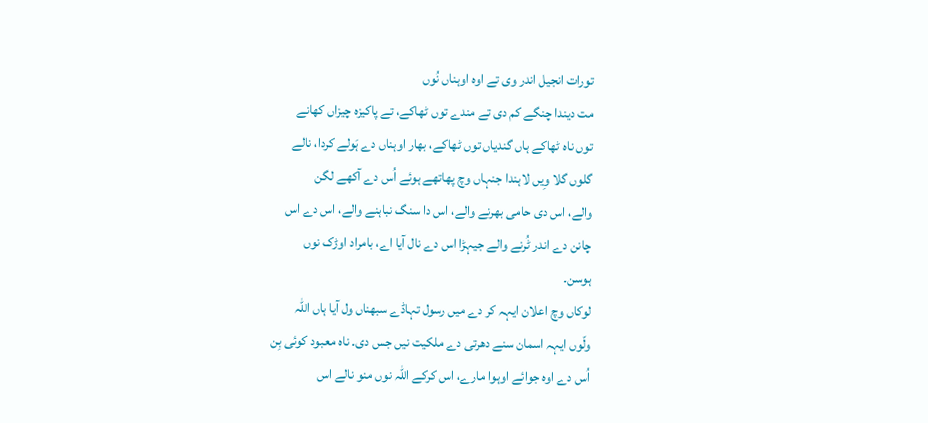تورات انجیل اندر وی تے اوہ اوہناں نُوں
مت دیندا چنگے کم دی تے مندے توں ٹھاکے، تے پاکیزہ چیزاں کھانے
توں ناہ ٹھاکے ہاں گندیاں توں ٹھاکے، بھار اوہناں دے ہَولے کردا، نالے
گلوں گلا وِیں لاہندا جنہاں وچ پھاتھے ہوئے اُس دے آکھے لگن
والے، اس دی حامی بھرنے والے، اس دا سنگ نباہنے والے، اس دے اس
چانن دے اندر ٹُرنے والے جیہڑا اس دے نال آیا اے، بامراد اوڑک نوں
ہوسن۔
لوکاں وچ اعلان ایہہ کر دے میں رسول تہاڈے سبھناں ول آیا ہاں اللہ
ولّوں ایہہ اسمان سنے دھرتی دے ملکیت نیں جس دی۔ ناہ معبود کوئی بِن
اُس دے اوہ جوائے اوہوا مارے، اس کرکے اللہ نوں منو نالے اس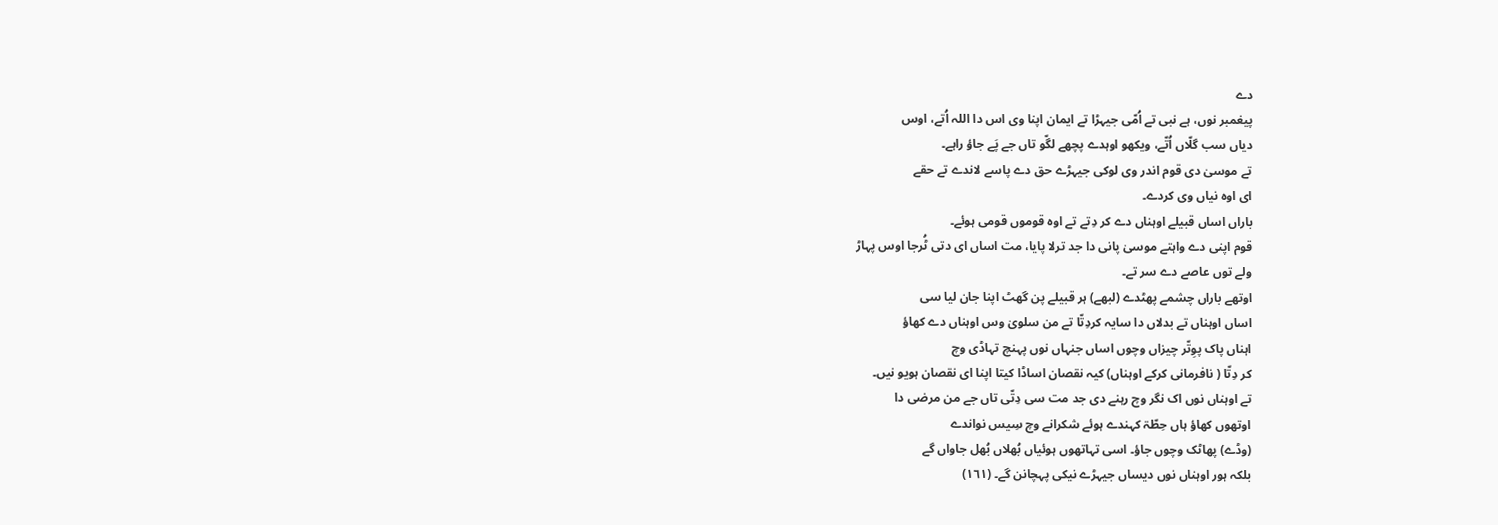دے
پیغمبر نوں، ہے نبی تے اُمّی جیہڑا تے ایمان اپنا وی اس دا اللہ اُتے، اوس
دیاں سب گلّاں اُتّے، ویکھو اوہدے پچھے لگّو تاں جے پَے جاؤ راہے۔
تے موسیٰ دی قوم اندر وی لوکی جیہڑے حق دے پاسے لاندے تے حقے
ای اوہ نیاں وی کردے۔
باراں اساں قبیلے اوہناں دے کر دِتے تے اوہ قوموں قومی ہوئے۔
قوم اپنی دے واہتے موسیٰ پانی دا جد ترلا پایا، مت اساں ای دتی ٹُرجا اوس پہاڑ
ولے توں عاصے دے سر تے۔
اوتھے باراں چشمے پھٹدے (لبھے) ہر قبیلے پن گھٹ اپنا جان لیا سی
اساں اوہناں تے بدلاں دا سایہ کردِتّا تے من سلویٰ وس اوہناں دے کھاؤ
اہناں پاک پوِتّر چیزاں وچوں اساں جنہاں نوں پہنچ تہاڈی وچ
کر دِتّا ( نافرمانی کرکے اوہناں) کیہ نقصان اساڈا کیتا اپنا ای نقصان ہویو نیں۔
تے اوہناں نوں اک نگر وچ رہنے دی جد مت سی دِتّی تاں جے من مرضی دا
اوتھوں کھاؤ ہاں حِطّۃ کہندے ہوئے شکرانے وچ سِیس نواندے
(وڈے) پھاٹک وچوں جاؤ۔ اسی تہاتھوں ہوئیاں بُھلاں بُھل جاواں گے
بلکہ ہور اوہناں نوں دیساں جیہڑے نیکی پہچانن گے۔ (١٦١)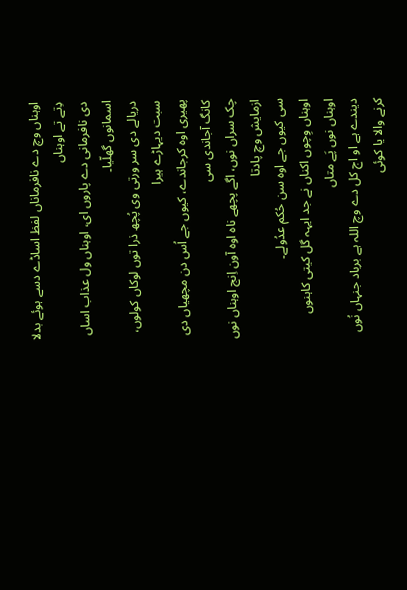اوہناں وچ دے نافرماناں لفظ اساڈے دسے ہوئے بدلا دِتے تے اوہناں
دی نافرمانی دے پاروں ای، اوہناں ول عذاب اساں اسمانوں گھلّیا۔
دریالے دی سر ورتی وی پُچھ ذرا توں لوکاں کولوں، سبت دیہاڑے ہیرا
پھیری اوہ کرجاندے، کیوں جے اُس دن مچھیاں دی کانگ آجاندی سی
چک سراں نوں، اگے پچھے ناہ اوہ آون اِنج اوہناں نوں ازمایش وچ پادتا
سی کیوں جے اوہ سن حُکم عدُولے۔
اوہناں وِچوں اکناں نے جد ایہہ گل کیتی کاہنوں اوہناں نوں پَے متاں
دیندے ہے او اج کل دے وچ اللہ ہے برباد جنہاں نُوں کرنے والا یا کوئی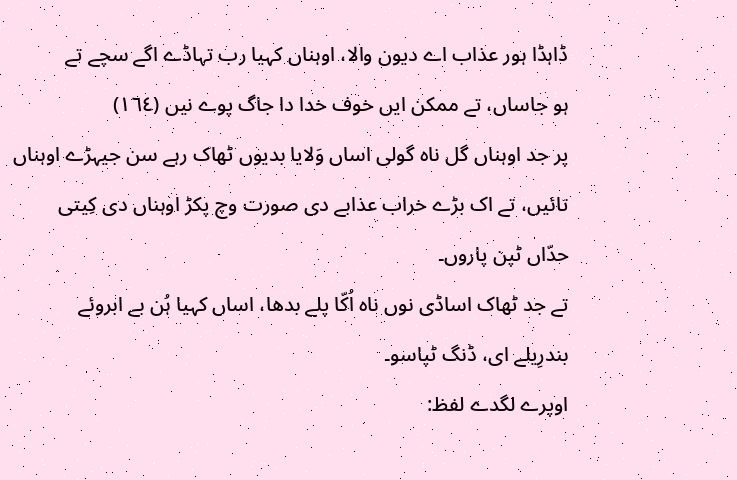ڈاہڈا ہور عذاب اے دیون والا، اوہناں کہیا رب تہاڈے اگے سچے تے
ہو جاساں، تے ممکن ایں خوف خدا دا جاگ پوے نیں (١٦٤)
پر جد اوہناں گل ناہ گولی اساں وَلایا بدیوں ٹھاک رہے سن جیہڑے اوہناں
تائیں، تے اک بڑے خراب عذابے دی صورت وچ پکڑ اوہناں دی کِیتی
حدّاں ٹپن پاروں۔
تے جد ٹھاک اساڈی نوں ناہ اُکّا پلے بدھا، اساں کہیا ہُن بے ابروئے
بندرِیلے ای، ڈنگ ٹپاسو۔
اوپرے لگدے لفظ: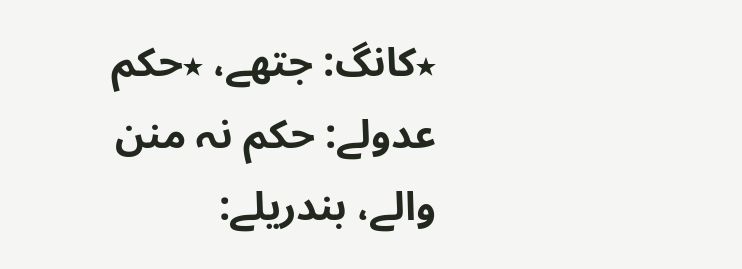٭کانگ: جتھے، ٭حکم عدولے: حکم نہ منن والے، بندریلے: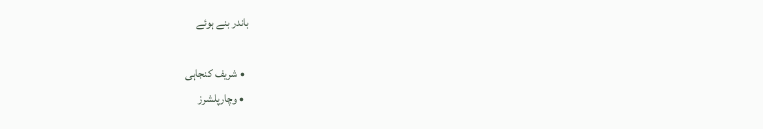باندر بنے ہوئے

  • شریف کنجاہی
  • وچارپلشرز